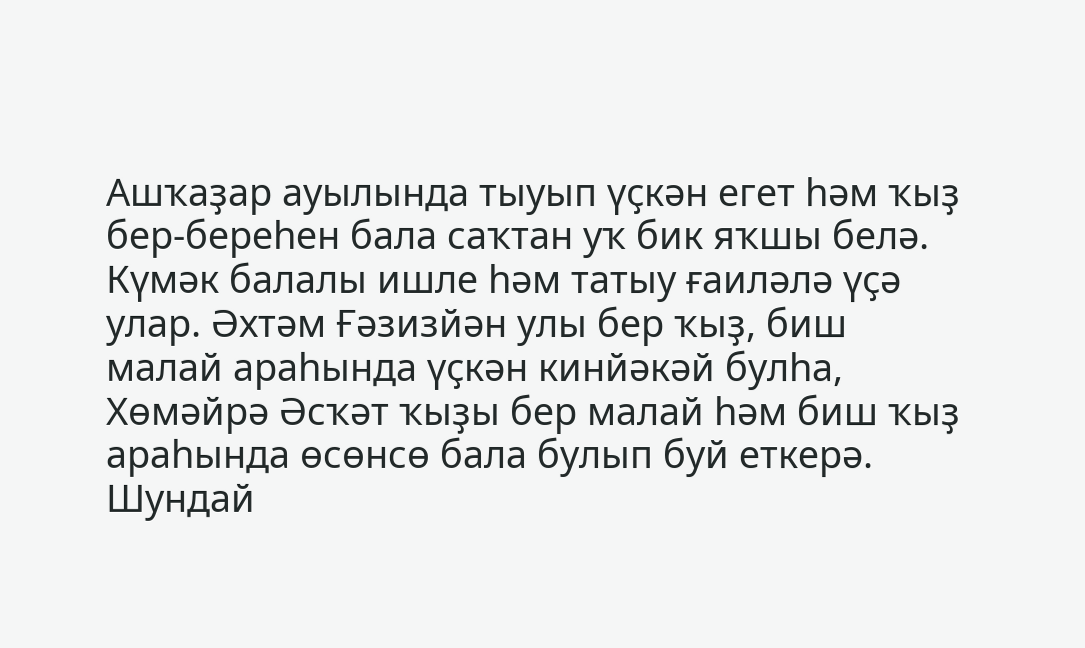Ашҡаҙар ауылында тыуып үҫкән егет һәм ҡыҙ бер-береһен бала саҡтан уҡ бик яҡшы белә. Күмәк балалы ишле һәм татыу ғаиләлә үҫә улар. Әхтәм Ғәзизйән улы бер ҡыҙ, биш малай араһында үҫкән кинйәкәй булһа, Хөмәйрә Әсҡәт ҡыҙы бер малай һәм биш ҡыҙ араһында өсөнсө бала булып буй еткерә. Шундай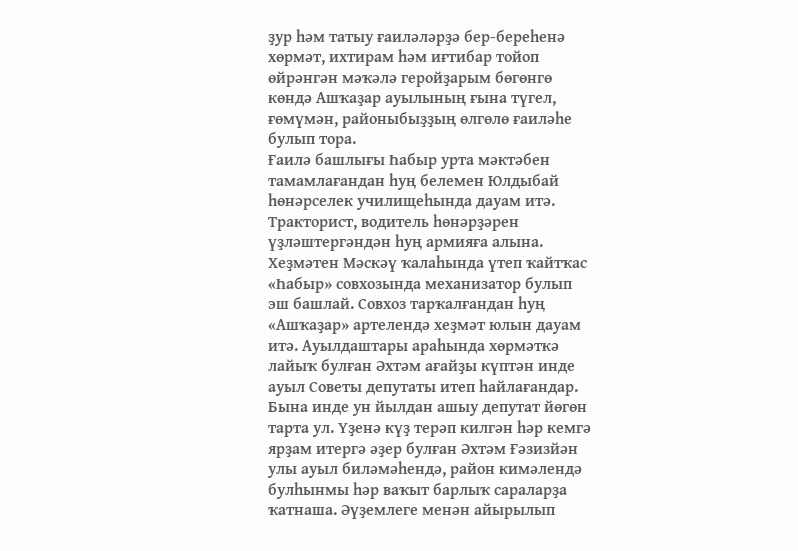ҙур һәм татыу ғаиләләрҙә бер-береһенә хөрмәт, ихтирам һәм иғтибар тойоп өйрәнгән мәҡәлә геройҙарым бөгөнгө көндә Ашҡаҙар ауылының ғына түгел, ғөмүмән, районыбыҙҙың өлгөлө ғаиләһе булып тора.
Ғаилә башлығы Һабыр урта мәктәбен тамамлағандан һуң белемен Юлдыбай һөнәрселек училищеһында дауам итә. Тракторист, водитель һөнәрҙәрен үҙләштергәндән һуң армияға алына. Хеҙмәтен Мәскәү ҡалаһында үтеп ҡайтҡас «Һабыр» совхозында механизатор булып эш башлай. Совхоз тарҡалғандан һуң «Ашҡаҙар» артелендә хеҙмәт юлын дауам итә. Ауылдаштары араһында хөрмәткә лайыҡ булған Әхтәм ағайҙы күптән инде ауыл Советы депутаты итеп һайлағандар. Бына инде ун йылдан ашыу депутат йөгөн тарта ул. Үҙенә күҙ терәп килгән һәр кемгә ярҙам итергә әҙер булған Әхтәм Ғәзизйән улы ауыл биләмәһендә, район кимәлендә булһынмы һәр ваҡыт барлыҡ сараларҙа ҡатнаша. Әүҙемлеге менән айырылып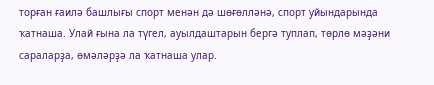торған ғаилә башлығы спорт менән дә шөғөлләнә, спорт уйындарында ҡатнаша. Улай ғына ла түгел, ауылдаштарын бергә туплап, төрлө мәҙәни сараларҙа, өмәләрҙә ла ҡатнаша улар.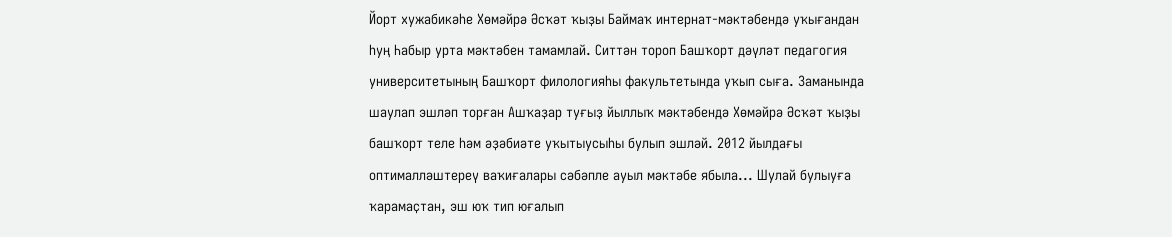Йорт хужабикәһе Хөмәйрә Әсҡәт ҡыҙы Баймаҡ интернат-мәктәбендә уҡығандан һуң Һабыр урта мәктәбен тамамлай. Ситтән тороп Башҡорт дәүләт педагогия университетының Башҡорт филологияһы факультетында уҡып сыға. Заманында шаулап эшләп торған Ашҡаҙар туғыҙ йыллыҡ мәктәбендә Хөмәйрә Әсҡәт ҡыҙы башҡорт теле һәм әҙәбиәте уҡытыусыһы булып эшләй. 2012 йылдағы оптималләштереү ваҡиғалары сәбәпле ауыл мәктәбе ябыла... Шулай булыуға ҡарамаҫтан, эш юҡ тип юғалып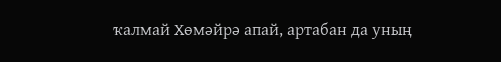ҡалмай Хөмәйрә апай, артабан да уның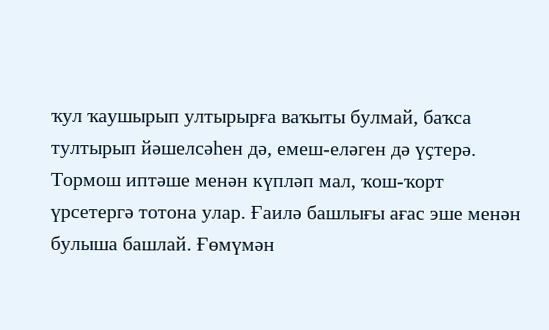ҡул ҡаушырып ултырырға ваҡыты булмай, баҡса тултырып йәшелсәһен дә, емеш-еләген дә үҫтерә. Тормош иптәше менән күпләп мал, ҡош-ҡорт үрсетергә тотона улар. Ғаилә башлығы ағас эше менән булыша башлай. Ғөмүмән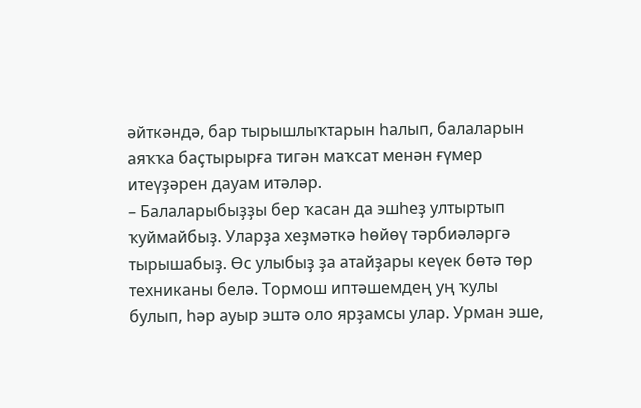әйткәндә, бар тырышлыҡтарын һалып, балаларын аяҡҡа баҫтырырға тигән маҡсат менән ғүмер итеүҙәрен дауам итәләр.
– Балаларыбыҙҙы бер ҡасан да эшһеҙ ултыртып ҡуймайбыҙ. Уларҙа хеҙмәткә һөйөү тәрбиәләргә тырышабыҙ. Өс улыбыҙ ҙа атайҙары кеүек бөтә төр техниканы белә. Тормош иптәшемдең уң ҡулы булып, һәр ауыр эштә оло ярҙамсы улар. Урман эше,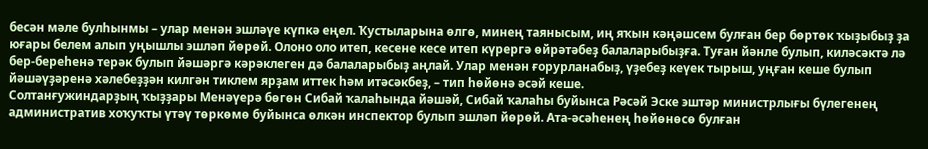бесән мәле булһынмы – улар менән эшләүе күпкә еңел. Ҡустыларына өлгө, минең таянысым, иң яҡын кәңәшсем булған бер бөртөк ҡыҙыбыҙ ҙа юғары белем алып уңышлы эшләп йөрөй. Олоно оло итеп, кесене кесе итеп күрергә өйрәтәбеҙ балаларыбыҙға. Туған йәнле булып, киләсәктә лә бер-береһенә терәк булып йәшәргә кәрәклеген дә балаларыбыҙ аңлай. Улар менән ғорурланабыҙ, үҙебеҙ кеүек тырыш, уңған кеше булып йәшәүҙәренә хәлебеҙҙән килгән тиклем ярҙам иттек һәм итәсәкбеҙ, – тип һөйөнә әсәй кеше.
Солтанғужиндарҙың ҡыҙҙары Менәүерә бөгөн Сибай ҡалаһында йәшәй, Сибай ҡалаһы буйынса Рәсәй Эске эштәр министрлығы бүлегенең административ хоҡуҡты үтәү төркөмө буйынса өлкән инспектор булып эшләп йөрөй. Ата-әсәһенең һөйөнөсө булған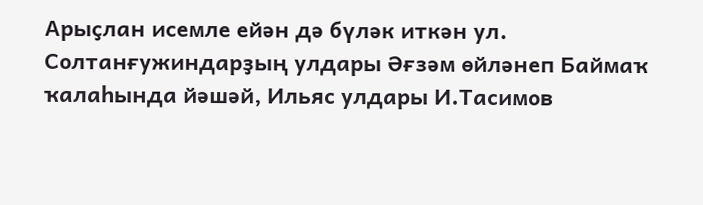Арыҫлан исемле ейән дә бүләк иткән ул. Солтанғужиндарҙың улдары Әғзәм өйләнеп Баймаҡ ҡалаһында йәшәй, Ильяс улдары И.Тасимов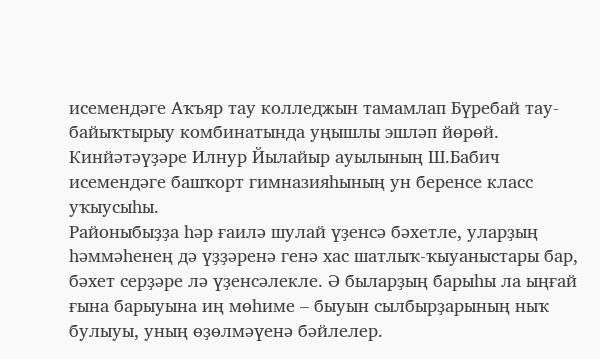исемендәге Аҡъяр тау колледжын тамамлап Бүребай тау-байыҡтырыу комбинатында уңышлы эшләп йөрөй. Кинйәтәүҙәре Илнур Йылайыр ауылының Ш.Бабич исемендәге башҡорт гимназияһының ун беренсе класс уҡыусыһы.
Районыбыҙҙа һәр ғаилә шулай үҙенсә бәхетле, уларҙың һәммәһенең дә үҙҙәренә генә хас шатлыҡ-ҡыуаныстары бар, бәхет серҙәре лә үҙенсәлекле. Ә быларҙың барыһы ла ыңғай ғына барыуына иң мөһиме – быуын сылбырҙарының ныҡ булыуы, уның өҙөлмәүенә бәйлелер.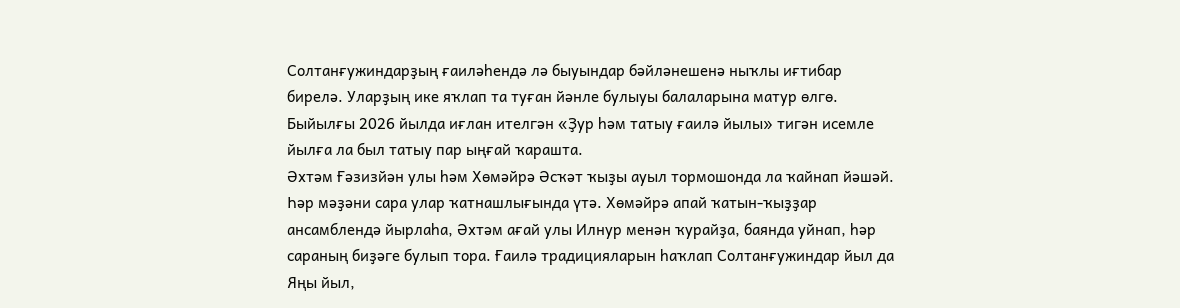Солтанғужиндарҙың ғаиләһендә лә быуындар бәйләнешенә ныҡлы иғтибар бирелә. Уларҙың ике яҡлап та туған йәнле булыуы балаларына матур өлгө. Быйылғы 2026 йылда иғлан ителгән «Ҙур һәм татыу ғаилә йылы» тигән исемле йылға ла был татыу пар ыңғай ҡарашта.
Әхтәм Ғәзизйән улы һәм Хөмәйрә Әсҡәт ҡыҙы ауыл тормошонда ла ҡайнап йәшәй. Һәр мәҙәни сара улар ҡатнашлығында үтә. Хөмәйрә апай ҡатын-ҡыҙҙар ансамблендә йырлаһа, Әхтәм ағай улы Илнур менән ҡурайҙа, баянда уйнап, һәр сараның биҙәге булып тора. Ғаилә традицияларын һаҡлап Солтанғужиндар йыл да Яңы йыл,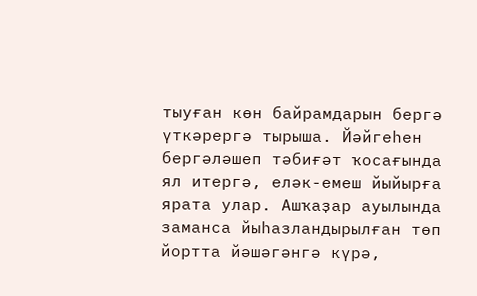тыуған көн байрамдарын бергә үткәрергә тырыша. Йәйгеһен бергәләшеп тәбиғәт ҡосағында ял итергә, еләк-емеш йыйырға ярата улар. Ашҡаҙар ауылында заманса йыһазландырылған төп йортта йәшәгәнгә күрә,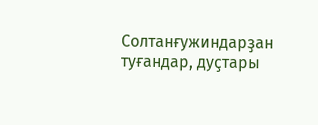Солтанғужиндарҙан туғандар, дуҫтары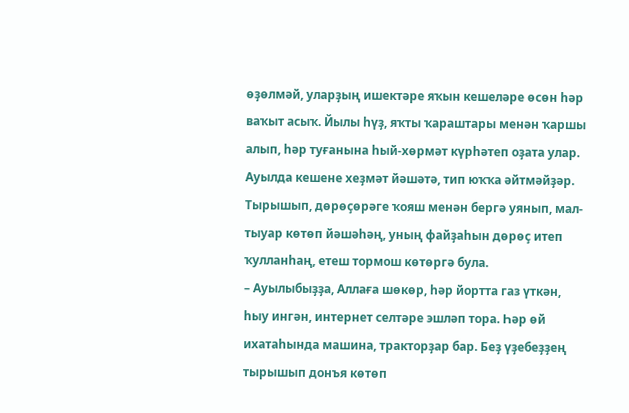өҙөлмәй, уларҙың ишектәре яҡын кешеләре өсөн һәр ваҡыт асыҡ. Йылы һүҙ, яҡты ҡараштары менән ҡаршы алып, һәр туғанына һый-хөрмәт күрһәтеп оҙата улар.
Ауылда кешене хеҙмәт йәшәтә, тип юҡҡа әйтмәйҙәр. Тырышып, дөрөҫөрәге ҡояш менән бергә уянып, мал-тыуар көтөп йәшәһәң, уның файҙаһын дөрөҫ итеп ҡулланһаң, етеш тормош көтөргә була.
– Ауылыбыҙҙа, Аллаға шөкөр, һәр йортта газ үткән, һыу ингән, интернет селтәре эшләп тора. Һәр өй ихатаһында машина, тракторҙар бар. Беҙ үҙебеҙҙең тырышып донъя көтөп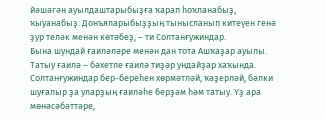йәшәгән ауылдаштарыбыҙға ҡарап һоҡланабыҙ, ҡыуанабыҙ. Донъяларыбыҙҙың тынысланып китеүен генә ҙур теләк менән көтәбеҙ, – ти Солтанғужиндар.
Бына шундай ғаиләләре менән дан тота Ашҡаҙар ауылы. Татыу ғаилә – бәхетле ғаилә тиҙәр ундайҙар хаҡында. Солтанғужиндар бер-береһен хөрмәтләй, ҡәҙерләй, бәлки шуғалыр ҙа уларҙың ғаиләһе берҙәм һәм татыу. Үҙ ара мөнәсәбәттәре,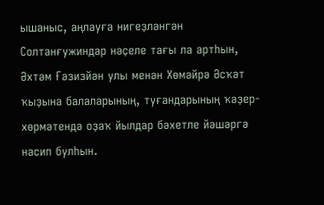ышаныс, аңлауға нигеҙләнгән Солтанғужиндар нәҫеле тағы ла артһын, Әхтәм Ғәзизйән улы менән Хөмәйрә Әсҡәт ҡыҙына балаларының, туғандарының ҡәҙер-хөрмәтендә оҙаҡ йылдар бәхетле йәшәргә насип булһын.